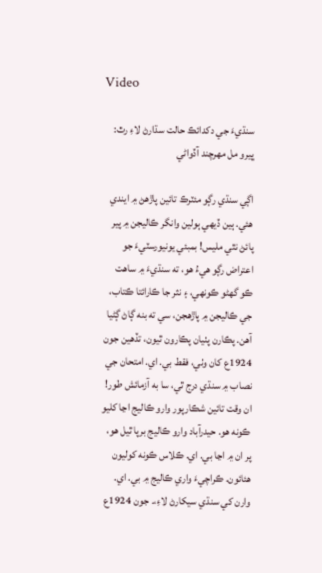Video

سنڌيءَ جي دکدائڪ حالت سڌارڻ لاءِ رٿ: ڀيرو مل مهرچند آڏواڻي

اڳي سنڌي رڳو مئٽرڪ تائين پاڙهڻ ۾ ايندي هئي. ٻين ڏيهي ٻولين وانگر ڪاليجن ۾ پير پائڻ نٿي مليس! بمبئي يونيورسٽيءَ جو اعتراض رڳو هيءُ هو، ته سنڌيءَ ۾ ساهت ڪو گهڻو ڪونهي، ۽ نثر جا ڪارائتا ڪتاب، جي ڪاليجن ۾ پاڙهجن، سي ته بنه ڳاڻ ڳڻيا آهن. پڪارن پٺيان پڪارون ٿيون، تڏهين جون 1924ع کان وٺي، فقط بي. اي. امتحان جي نصاب ۾ سنڌي درج ٿي، سا به آزمائش طور! ان وقت تائين شڪارپور وارو ڪاليج اڃا کليو ڪونه هو. حيدرآباد وارو ڪاليج برپا ٿيل هو، پر ان ۾ اڃا بي. اي. ڪلاس ڪونه کوليون هئائون. ڪراچيءَ واري ڪاليج ۾ بي. اي. وارن کي سنڌي سيکارڻ لاءِ،. جون 1924ع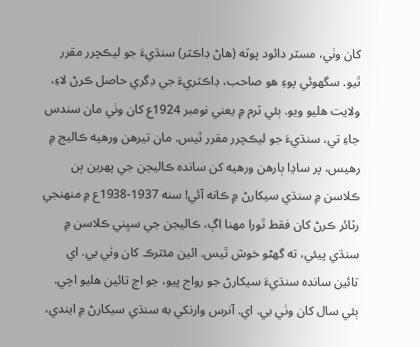کان وٺي، مسٽر دائود پوٽه (هاڻ ڊاڪٽر) سنڌيءَ جو ليڪچرر مقرر ٿيو. سگهوئي پوءِ هو صاحب، ڊاڪٽريءَ جي ڊگري حاصل ڪرڻ لاءِ، ولايت هليو ويو. ٻئي ٽرم ۾ يعني نومبر 1924ع کان وٺي مان سندس جاءِ تي، سنڌيءَ جو ليڪچرر مقرر ٿيس. مان تيرهن ورهيه ڪاليج ۾ رهيس، پر ساڍا ٻارهن ورهيه کن سانده ڪاليجن جي پهرين ٻن ڪلاسن ۾ سنڌي سيکارڻ ۾ ڪانه آئي! سنه 1937-1938ع ۾ منهنجي رٽائر ڪرڻ کان فقط ٿورا مهنا اڳ، ڪاليجن جي سڀني ڪلاسن ۾ سنڌي پيئي، ته گهڻو خوش ٿيس. ائين مئٽرڪ کان وٺي بي. اي تائين سانده سنڌيءَ سيکارڻ جو رواج پيو، جو اڄ تائين هليو اچي. ٻئي سال کان وٺي بي. اي. آنرس وارنکي به سنڌي سيکارڻ ۾ ايندي،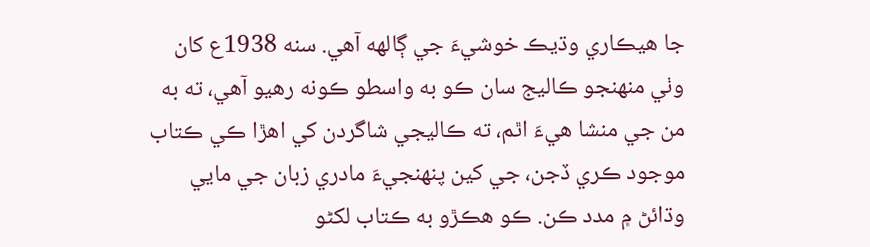جا هيڪاري وڌيڪ خوشيءَ جي ڳالهه آهي. سنه 1938ع کان وٺي منهنجو ڪاليج سان ڪو به واسطو ڪونه رهيو آهي، ته به من جي منشا هيءَ اٿم، ته ڪاليجي شاگردن کي اهڙا ڪي ڪتاب موجود ڪري ڏجن، جي کين پنهنجيءَ مادري زبان جي مايي وڌائڻ ۾ مدد ڪن. ڪو هڪڙو به ڪتاب لکڻو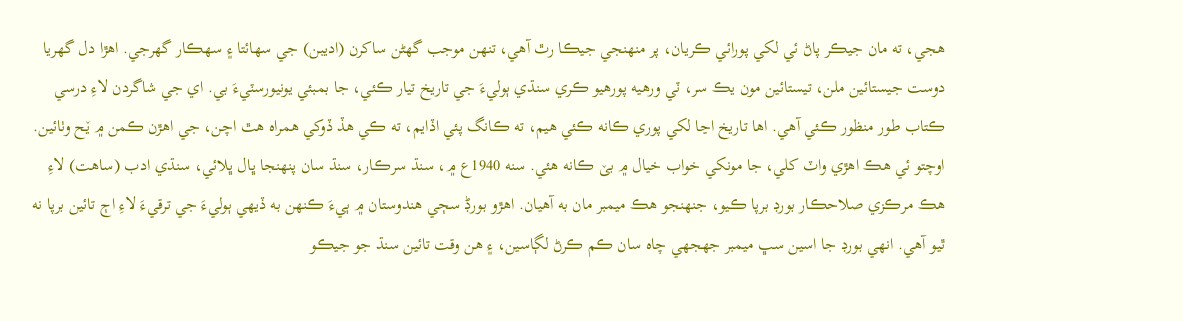هجي، ته مان جيڪر پاڻ ئي لکي پورائي ڪريان، پر منهنجي جيڪا رٿ آهي، تنهن موجب گهڻن ساکرن (اديبن) جي سهائتا ۽ سهڪار گهرجي. اهڙا دل گهريا دوست جيستائين ملن، تيستائين مون يڪ سر، ٽي ورهيه پورهيو ڪري سنڌي ٻوليءَ جي تاريخ تيار ڪئي، جا بمبئي يونيورسٽيءَ بي. اي جي شاگردن لاءِ درسي ڪتاب طور منظور ڪئي آهي. اها تاريخ اڃا لکي پوري ڪانه ڪئي هيم، ته ڪانگ پئي اڏايم، ته ڪي هڏ ڏوکي همراه هٿ اچن، جي اهڙن ڪمن ۾ ێح وٺائين. اوچتو ئي هڪ اهڙي واٽ کلي، جا مونکي خواب خيال ۾ بێ ڪانه هئي. سنه 1940ع ۾، سنڌ سرڪار، سنڌ سان پنهنجا ڀال ڀلائي، سنڌي ادب (ساهت) لاءِ هڪ مرڪزي صلاحڪار بورڊ برپا ڪيو، جنهنجو هڪ ميمبر مان به آهيان. اهڙو بورڋ سڄي هندوستان ۾ ٻيءَ ڪنهن به ڏيهي ٻوليءَ جي ترقيءَ لاءِ اڄ تائين برپا نه ٿيو آهي. انهي بورڊ جا اسين سڀ ميمبر جهجهي چاه سان ڪم ڪرڻ لڳاسين، ۽ هن وقت تائين سنڌ جو جيڪو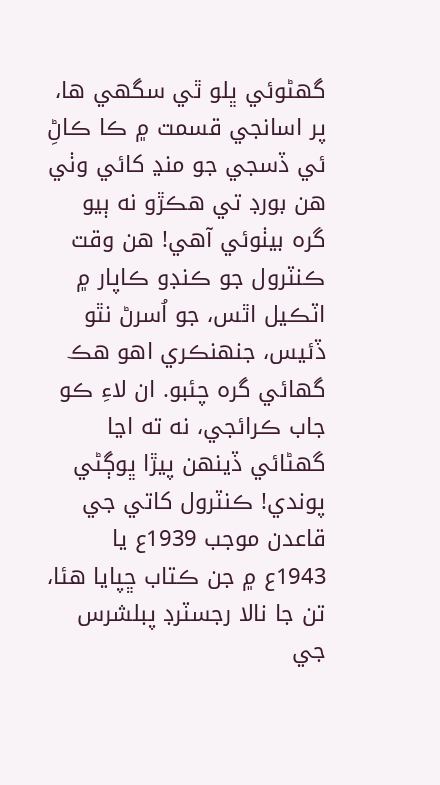گهڻوئي ڀلو ٿي سگهي ها، پر اسانجي قسمت ۾ ڪا ڪاڻِ ئي ڏسجي جو منڍ کائي وٺي هن بورڊ تي هڪڙو نه ٻيو گره بيٺوئي آهي! هن وقت ڪنٽرول جو ڪنڊو ڪاپار ۾ اٽڪيل اٿس، جو اُسرڻ نٿو ڏئيس، جنهنڪري اهو هڪ گهائي گره چئبو. ان لاءِ ڪو جاب ڪرائجي، نه ته اڃا گهڻائي ڏينهن پيڙا ڀوڳڻي پوندي! ڪنٽرول کاتي جي قاعدن موجب 1939ع يا 1943ع ۾ جن ڪتاب ڇپايا هئا، تن جا نالا رجسٽرڊ پبلشرس جي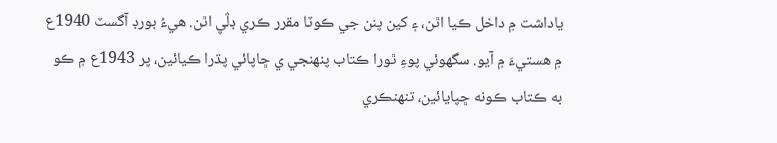ياداشت ۾ داخل ڪيا اٿن، ۽ کين پنن جي ڪوٽا مقرر ڪري ڊڷۑ اٿن. هيءُ بورڊ آگسٽ 1940ع ۾ هستيءَ ۾ آيو. سگهوئي پوءِ ٿورا ڪتاب پنهنجي ي ڇاپائي پڌرا ڪيائين، پر 1943ع ۾ ڪو به ڪتاب ڪونه ڇپايائين، تنهنڪري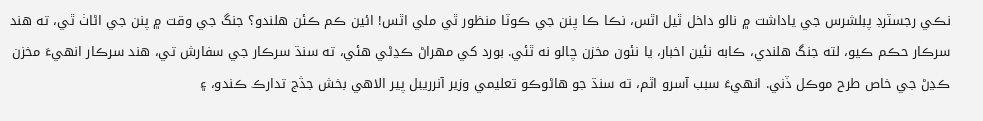نڪي رجسٽرڊ پبلشرس جي ياداشت ۾ نالو داخل ٿيل اٿس، نڪا ڪا پنن جي ڪوٽا منظور ٿي ملي اٿس! ائين ڪم ڪئن هلندو؟ جنگ جي وقت ۾ پنن جي اڻاٺ ٿي، ته هند سرڪار حڪم ڪيو، لته جنگ هلندي، ڪابه نئين اخبار، يا نئون مخزن چالو نه ٿئي. بورد کي مهراڻ ڪڍڻي هئي، ته سنڌ سرڪار جي سفارش تي، هند سرڪار انهيءَ مخزن ڪڍڻ جي خاص طرح موڪل ڏني. انهيءَ سبب آسرو اٿم، ته سنڌ جو هاڻوڪو تعليمي وزير آنرريبل پير الاهي بخش جڎج تدارڪ ڪندو، ۽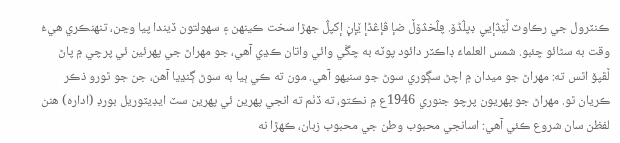ڪنٽرول جي رڪاوٽ ڵێڎإیۑ ڊۑڷڈۆ. ڥڷخڎۆڵ ضإ ڤإڠڈإ ێإڼ إکۑڷ جهڙا سخت ڪينهن ۽ سهولتون ڏيندا پيا وڃن، تنهنڪري هيءُ وقت به سڻائو چئبو. شمس العلماءَ ڊاڪٽر دائود پوٽه به چڱي وائي واتان ڪڍي آهي، جو مهراڻ جي پهرئين ئي پرچي ۾ پاڻ ڵڦۑۆ اٿس ته: مهراڻ جو ميدان ۾ اچڻ سڳوري سوڻ جو سنيهو آهي. مون ته ڪي ٻيا به سوڻ ڳنڍيا آهن، جن جو ٿورو ذڪر ڪريان ٿو. مهراڻ جو پهريون پرچو جنوري 1946ع ۾ نڪتو، ته ڏٺم ته انجي پهرين ئي پهرين سٽ ايڊيٽوريل بورڊ (اداره) هنن لفظن سان شروع ڪئي آهي: اسانجي محبوب وطن جي محبوب زبان، ڪهڙا نه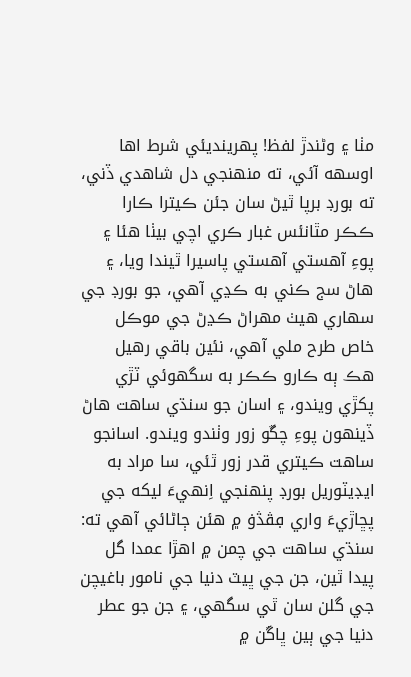مٺا ۽ وڻندڙ لفظ! پهرينديئي شرط اها اوسهه آئي، ته منهنجي دل شاهدي ڏني، ته بورڊ برپا ٿيڻ سان جئن ڪيترا ڪارا ڪڪر مٿانئس غبار ڪري اچي بيٺا هئا ۽ پوءِ آهستي آهستي پاسيرا ٿيندا ويا، ۽ هاڻ سج ڪني به ڪڍي آهي، جو بورڊ جي سهاري هيٺ مهراڻ ڪڍڻ جي موڪل خاص طرح ملي آهي، نئين باقي رهيل هڪ ٻه ڪارو ڪڪر به سگهوئي ٽڙي پکڙي ويندو، ۽ اسان جو سنڌي ساهت هاڻ ڏينهون پوءِ چڱو زور وٺندو ويندو. اسانجو ساهت ڪيتري قدر زور ٿئي، سا مراد به ايڊيٽوريل بورڊ پنهنجي اِنهيءَ ليکه جي پڇاڙيءَ واري ڢڤڎۏ ۾ هئن ڄاڻائي آهي ته: سنڌي ساهت جي چمن ۾ اهڙا عمدا گل پيدا ٿين، جن جي ڀيٽ دنيا جي نامور باغيچن جي گلن سان ٿي سگهي، ۽ جن جو عطر دنيا جي ٻين ڀاڱن ۾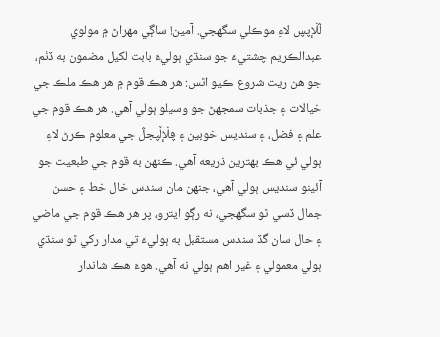ڷڶإۑڛ لاءِ موڪلي سگهجي. آمين! ساڳي مهراڻ ۾ مولوي عبدالڪريم چشتيءَ جو سنڌي ٻوليءَ بابت لکيل مضمون به ڏٺم، جو هن ريت شروع ڪيو اٿس: هر هڪ قوم ۾ هر هڪ ملڪ جي خيالات ۽ جذبات سمجهڻ جو وسيلو ٻولي آهي. هر هڪ قوم جي علم ۽ فضل، ۽ سنديس خوبين ۽ ڥڶإڵۑجڷ جي معلوم ڪرڻ لاءِ ٻولي ئي هڪ بهترين ذريعه آهي. ڪنهن به قوم جي طبعيت جو آئينو سنديس ٻولي آهي، جنهن مان سندس خال خط ۽ حسن جمال ڏسي ٿو سگهجي، نه رڳو ايترو، پر هر هڪ قوم جي ماضي ۽ حال سان گڏ سندس مستقبل به ٻوليءَ تي مدار رکي ٿو سنڌي ٻولي معمولي ۽ غير اهم ٻولي نه آهي. هوءَ هڪ شاندار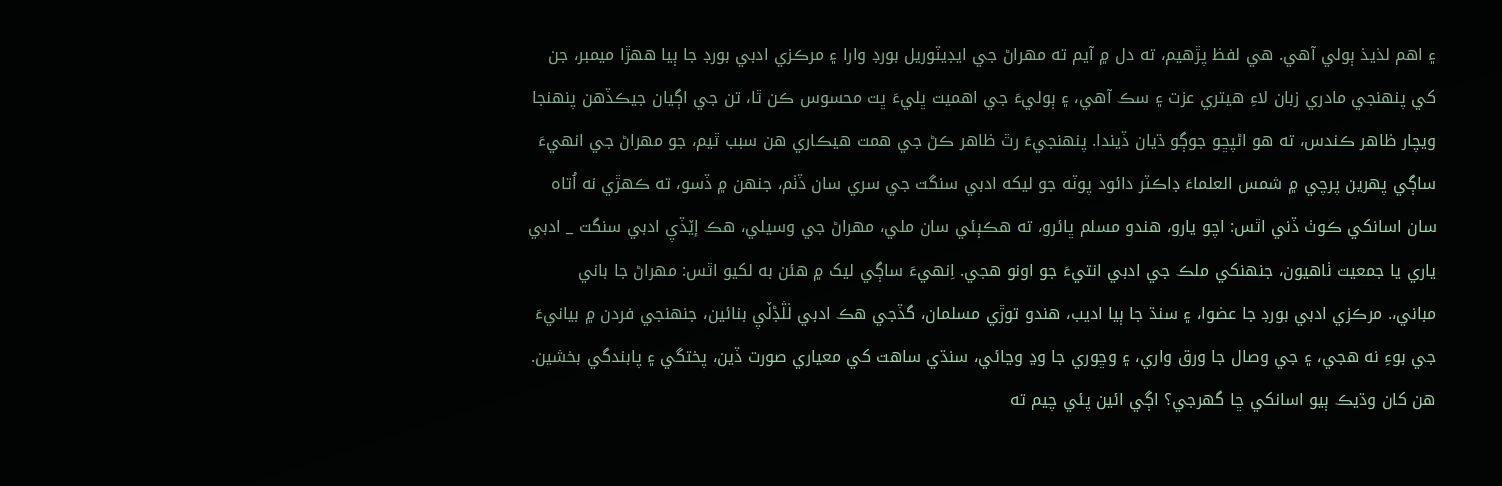۽ اهم لذيذ ٻولي آهي. هي لفظ پڙهيم، ته دل ۾ آيم ته مهراڻ جي ايڊيٽوريل بورڊ وارا ۽ مرڪزي ادبي بورڊ جا ٻيا ههڙا ميمبر، جن کي پنهنجي مادري زبان لاءِ هيتري عزت ۽ سڪ آهي، ۽ ٻوليءَ جي اهميت ڀليءَ ڀت محسوس ڪن ٿا، تن جي اڳيان جيڪڏهن پنهنجا ويچار ظاهر ڪندس، ته هو اڻپڇو جوڳو ڌيان ڏيندا. پنهنجيءَ رٿ ظاهر ڪڻ جي همت هيڪاري هن سبب ٿيم، جو مهراڻ جي انهيءَ ساڳي پهرين پرچي ۾ شمس العلماءَ ڊاڪٽر دائود پوٽه جو ليکه ادبي سنگت جي سري سان ڏٺم، جنهن ۾ ڏسو، ته ڪهڙي نه اُتاه سان اسانکي ڪوٺ ڏني اٿس: اچو يارو، هندو مسلم ڀائرو، ته هڪٻئي سان ملي، مهراڻ جي وسيلي، هڪ إێڏۑ ادبي سنگت _ ادبي ياري يا جمعيت ٺاهيون، جنهنکي ملڪ جي ادبي انتيءَ جو اونو هجي. اِنهيءَ ساڳي ليک ۾ هئن به لکيو اٿس: مهراڻ جا باني مباني،. مرڪزي ادبي بورڊ جا عضوا، ۽ سنڌ جا ٻيا اديب، هندو توڙي مسلمان، گڏجي هڪ ادبي ڶڷڋڵۑ بنائين، جنهنجي فردن ۾ بيانيءَ جي بوءِ نه هجي، ۽ جي وصال جا ورق واري، ۽ وڇوري جا وڍ وڃائي، سنڌي ساهت کي معياري صورت ڏين، پختگي ۽ پابندگي بخشين. هن کان وڌيڪ ٻيو اسانکي ڇا گهرجي؟ اڳي ائين پئي چيم ته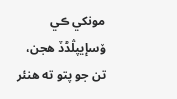مونکي ڪي ۆسإیۑڷڈڏ هجن، تن جو پتو ته هنئر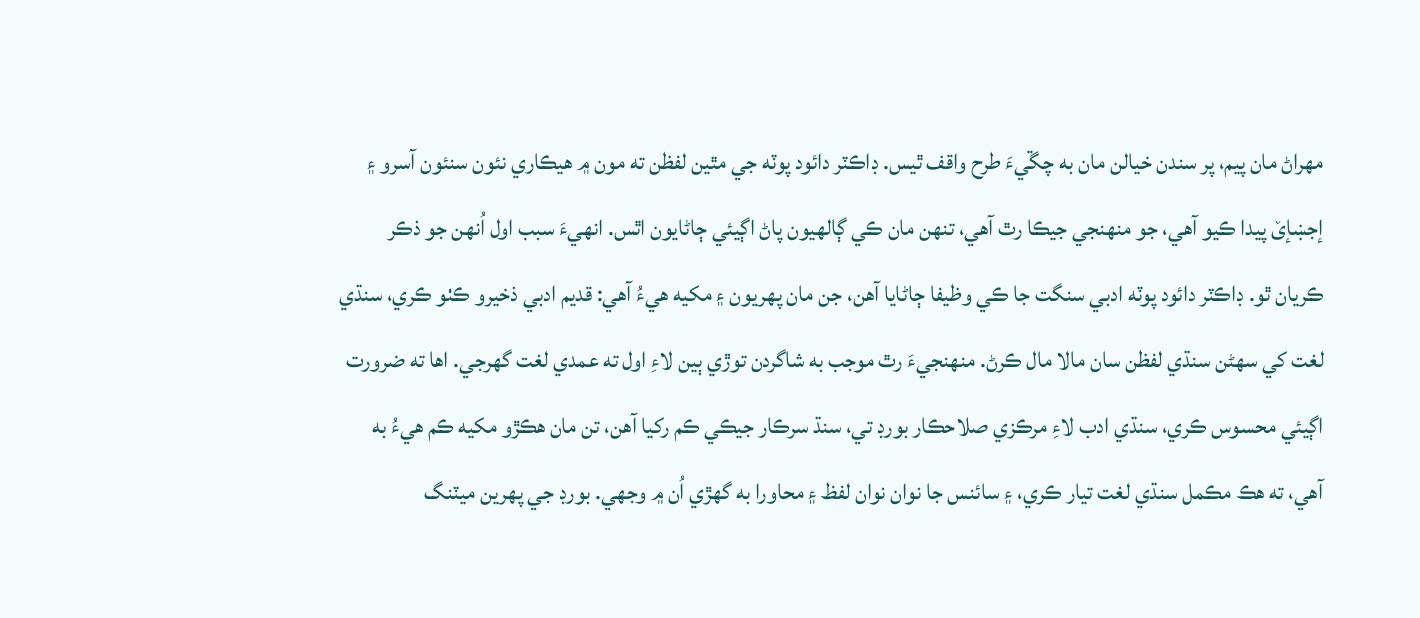مهراڻ مان پيم، پر سندن خيالن مان به چڱيءَ طرح واقف ٿيس. ڊاڪٽر دائود پوٽه جي مٿين لفظن ته مون ۾ هيڪاري نئون سنئون آسرو ۽ إجښإێ پيدا ڪيو آهي، جو منهنجي جيڪا رٿ آهي، تنهن مان ڪي ڳالهيون پاڻ اڳيئي ڄاڻايون اٿس. انهيءَ سبب اول اُنهن جو ذڪر ڪريان ٿو. ڊاڪٽر دائود پوٽه ادبي سنگت جا ڪي وظيفا ڄاڻايا آهن، جن مان پهريون ۽ مکيه هيءُ آهي: قديم ادبي ذخيرو ڪٺو ڪري، سنڌي لغت کي سهڻن سنڌي لفظن سان مالا مال ڪرڻ. منهنجيءَ رٿ موجب به شاگردن توڙي ٻين لاءِ اول ته عمدي لغت گهرجي. اها ته ضرورت اڳيئي محسوس ڪري، سنڌي ادب لاءِ مرڪزي صلاحڪار بورڊ تي، سنڌ سرڪار جيڪي ڪم رکيا آهن، تن مان هڪڙو مکيه ڪم هيءُ به آهي، ته هڪ مڪمل سنڌي لغت تيار ڪري، ۽ سائنس جا نوان نوان لفظ ۽ محاورا به گهڙي اُن ۾ وجهي. بورڊ جي پهرين ميٽنگ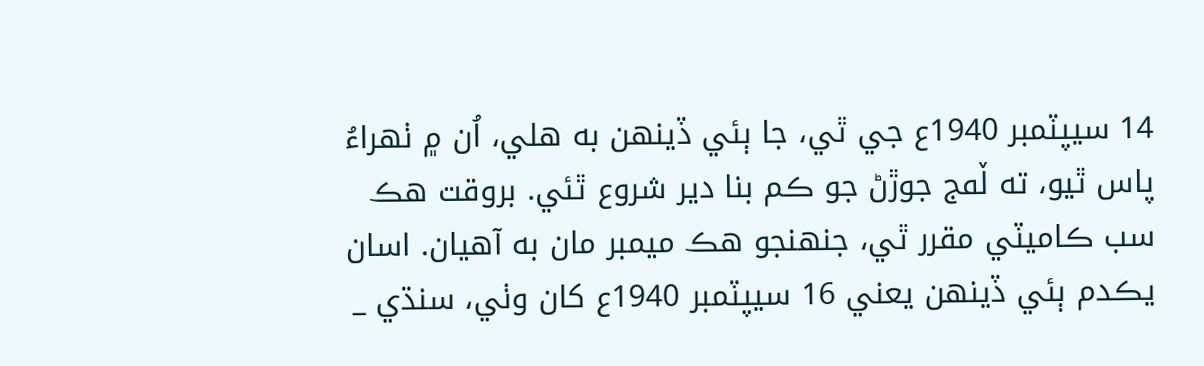14 سيپٽمبر 1940ع جي ٿي، جا ٻئي ڏينهن به هلي، اُن ۾ ٺهراءُ پاس ٿيو، ته ڵڡج جوڙڻ جو ڪم بنا دير شروع ٿئي. بروقت هڪ سب ڪاميٽي مقرر ٿي، جنهنجو هڪ ميمبر مان به آهيان. اسان يڪدم ٻئي ڏينهن يعني 16 سيپٽمبر 1940ع کان وٺي، سنڌي _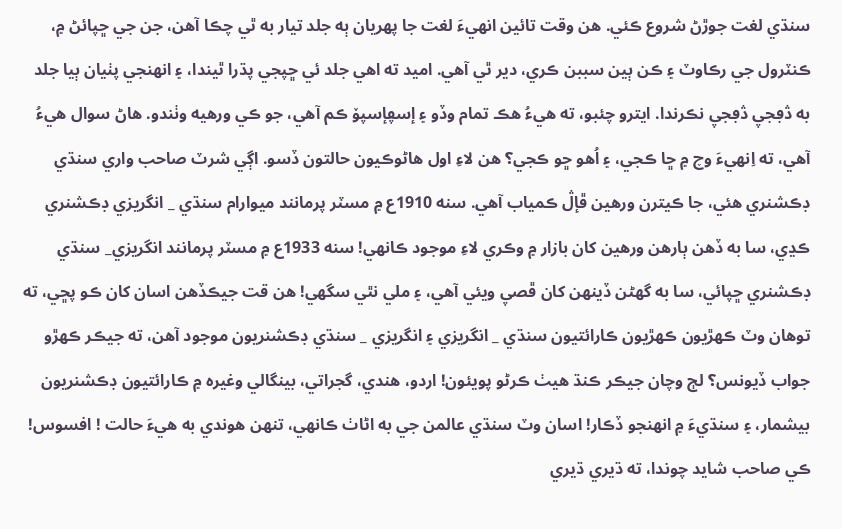سنڌي لغت جوڙڻ شروع ڪئي. هن وقت تائين انهيءَ لغت جا پهريان ٻه جلد تيار به ٿي چڪا آهن، جن جي ڇپائڻ ۾، ڪنٽرول جي رڪاوٽ ۽ ڪن ٻين سببن ڪري، دير ٿي آهي. اميد ته اهي جلد ئي ڇپجي پڌرا ٿيندا، ۽ انهنجي پٺيان ٻيا جلد به ڎڢجۑ ڎڢجۑ نڪرندا. ايترو چئبو، ته هيءُ هڪ تمام وڏو ۽ إسڥإسۑۆ ڪم آهي، جو ڪي ورهيه وٺندو. هاڻ سوال هيءُ آهي، ته اِنهيءَ وچ ۾ ڇا ڪجي، ۽ اُهو ڇو ڪجي؟ هن لاءِ اول هاڻوڪيون حالتون ڏسو. اڳي شرٽ صاحب واري سنڌي ڊڪشنري هئي، جا ڪيترن ورهين ڦإڷ ڪمياب آهي. سنه 1910ع ۾ مسٽر پرمانند ميوارام سنڌي _ انگريزي ڊڪشنري ڪڍي، سا به ڏهن ٻارهن ورهين کان بازار ۾ وڪري لاءِ موجود ڪانهي! سنه 1933ع ۾ مسٽر پرمانند انگريزي_ سنڌي ڊڪشنري ڇپائي، سا به گهڻن ڏينهن کان ڦصۑ ويئي آهي، ۽ ملي نٿي سگهي! هن قت جيڪڏهن اسان کان ڪو پڇي، ته توهان وٽ ڪهڙيون ڪهڙيون ڪارائتيون سنڌي _ انگريزي ۽ انگريزي _ سنڌي ڊڪشنريون موجود آهن، ته جيڪر ڪهڙو جواب ڏيونس؟ لڄ وچان جيڪر ڪنڌ هيٺ ڪرڻو پويئون! اردو، هندي، گجراتي، بينگالي وغيره ۾ ڪارائتيون ڊڪشنريون بيشمار، ۽ سنڌيءَ ۾ انهنجو ڏڪار! اسان وٽ سنڌي عالمن جي به اڻاٺ ڪانهي، تنهن هوندي به هيءَ حالت ! افسوس! ڪي صاحب شايد چوندا، ته ڌيري ڌيري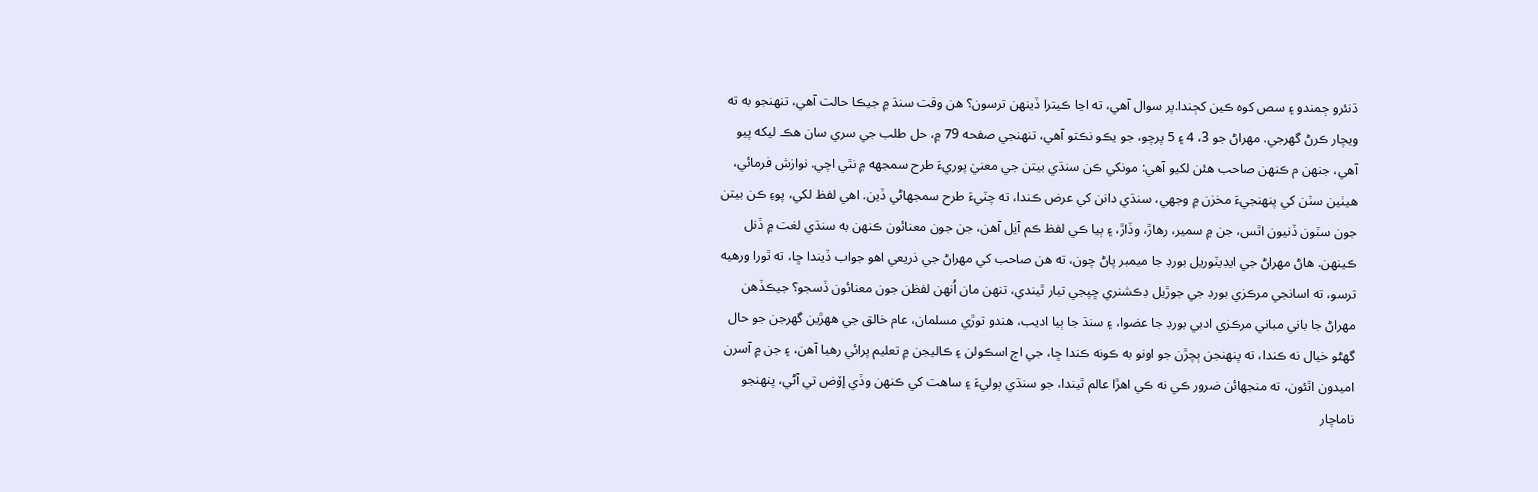ڌنئرو ڄمندو ۽ سص کوه ڪين کڄندا.پر سوال آهي، ته اڃا ڪيترا ڏينهن ترسون؟ هن وقت سنڌ ۾ جيڪا حالت آهي، تنهنجو به ته ويچار ڪرڻ گهرجي. مهراڻ جو 3، 4 ۽ 5 پرچو، جو يڪو نڪتو آهي، تنهنجي صفحه 79 ۾، حل طلب جي سري سان هڪ ليکه پيو آهي، جنهن م ڪنهن صاحب هئن لکيو آهي: مونکي ڪن سنڌي بيتن جي معنيٰ پوريءَ طرح سمجهه ۾ نٿي اچي. نوازش فرمائي، هيٺين سٽن کي پنهنجيءَ مخزن ۾ وجهي، سنڌي دانن کي عرض ڪندا، ته چٽيءَ طرح سمجهاڻي ڏين. اهي لفظ لکي، پوءِ ڪن بيتن جون سٽون ڏنيون اٿس، جن ۾ سمير، رهاڙ، وڏاڙ، ۽ ٻيا ڪي لفظ ڪم آيل آهن، جن جون معنائون ڪنهن به سنڌي لغت ۾ ڏنل ڪينهن. هاڻ مهراڻ جي ايڊيٽوريل بورڊ جا ميمبر پاڻ چون، ته هن صاحب کي مهراڻ جي ذريعي اهو جواب ڏيندا ڇا، ته ٿورا ورهيه ترسو، ته اسانجي مرڪزي بورڊ جي جوڙيل ڊڪشنري ڇپجي تيار ٿيندي، تنهن مان اُنهن لفظن جون معنائون ڏسجو؟ جيڪڏهن مهراڻ جا باني مباني مرڪزي ادبي بورڊ جا عضوا، ۽ سنڌ جا ٻيا اديب، هندو توڙي مسلمان، عام خالق جي ههڙين گهرجن جو حال گهڻو خيال نه ڪندا، ته پنهنجن ٻچڙن جو اونو به ڪونه ڪندا ڇا، جي اڄ اسڪولن ۽ ڪاليجن ۾ تعليم پرائي رهيا آهن، ۽ جن ۾ آسرن اميدون اٿئون، ته منجهائن ضرور ڪي نه ڪي اهڙا عالم ٿيندا، جو سنڌي ٻوليءَ ۽ ساهت کي ڪنهن وڏي إۆض تي آڻي، پنهنجو ناماچار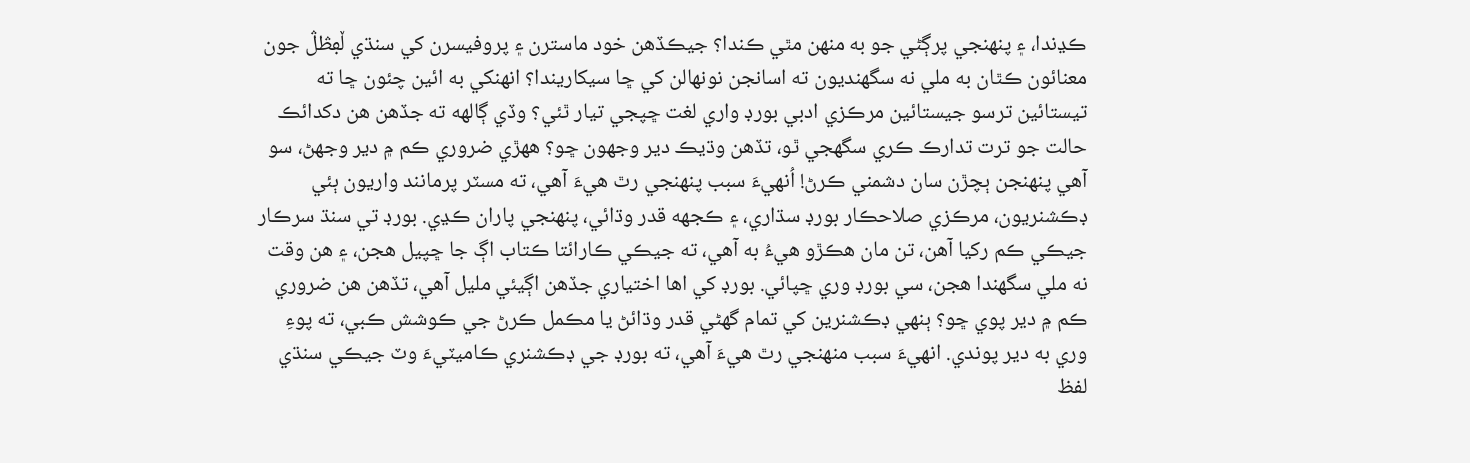ڪڍندا، ۽ پنهنجي پرڳڻي جو به منهن مٿي ڪندا؟ جيڪڏهن خود ماسترن ۽ پروفيسرن کي سنڌي ڵڢڟڷ جون معنائون ڪٿان به ملي نه سگهنديون ته اسانجن نونهالن کي ڇا سيکاريندا؟ انهنکي به ائين چئون ڇا ته تيستائين ترسو جيستائين مرڪزي ادبي بورڊ واري لغت ڇپجي تيار ٿئي؟ وڏي ڳالهه ته جڏهن هن دکدائڪ حالت جو ترت تدارڪ ڪري سگهجي ٿو، تڏهن وڌيڪ دير وجهون ڇو؟ ههڙي ضروري ڪم ۾ دير وجهڻ، سو آهي پنهنجن ٻچڙن سان دشمني ڪرڻ! اُنهيءَ سبب پنهنجي رٿ هيءَ آهي، ته مسٽر پرمانند واريون ٻئي ڊڪشنريون، مرڪزي صلاحڪار بورڊ سڌاري، ۽ ڪجهه قدر وڌائي، پنهنجي پاران ڪڍي. بورڊ تي سنڌ سرڪار جيڪي ڪم رکيا آهن، تن مان هڪڙو هيءُ به آهي، ته جيڪي ڪارائتا ڪتاب اڳ جا ڇپيل هجن، ۽ هن وقت نه ملي سگهندا هجن، سي بورڊ وري ڇپائي. بورڊ کي اها اختياري جڏهن اڳيئي مليل آهي، تڏهن هن ضروري ڪم ۾ دير پوي ڇو؟ ٻنهي ڊڪشنرين کي تمام گهڻي قدر وڌائڻ يا مڪمل ڪرڻ جي ڪوشش ڪبي، ته پوءِ وري به دير پوندي. انهيءَ سبب منهنجي رٿ هيءَ آهي، ته بورڊ جي ڊڪشنري ڪاميٽيءَ وٽ جيڪي سنڌي لفظ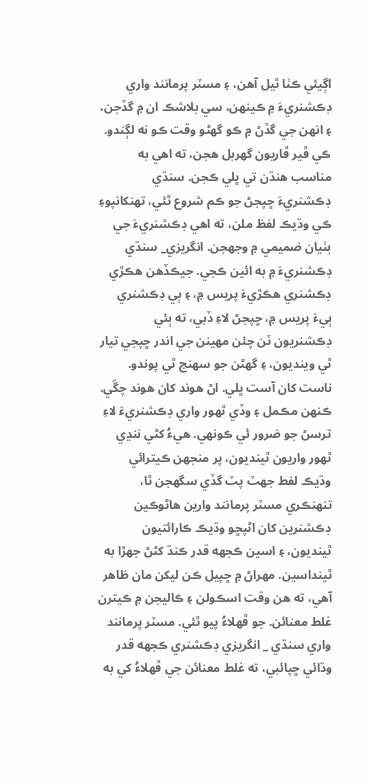اڳيئي ڪٺا ٿيل آهن، ۽ مسٽر پرمانند واري ڊڪشنريءَ ۾ ڪينهن، سي بلاشڪ ان ۾ گڏجن، ۽ انهن جي گڏڻ ۾ ڪو گهڻو وقت ڪو نه لڳندو. ڪي ڦير ڦاريون گهربل هجن، ته اهي به مناسب هنڌن تي ڀلي ڪجن. سنڌي ڊڪشنريءَ ڇپجڻ جو ڪم شروع ٿئي، تهنکانپوءِ ڪي وڌيڪ لفظ ملن، ته اهي ڊڪشنريءَ جي بٺيان ضميمي ۾ وجهجن. انگريزي_ سنڌي ڊڪشنريءَ ۾ به ائين ڪجي. جيڪڏهن هڪڙي ڊڪشنري هڪڙيءَ پريس ۾، ۽ ٻي ڊڪشنري ٻيءَ پريس ۾، ڇپجڻ لاءِ ڏبي، ته ٻئي ڊڪشنريون ٽن چئن مهينن جي اندر ڇپجي تيار ٿي وينديون، ۽ گهڻن جو سهنج ٿي پوندو. ناست کان آست ڀلي. اڻ هوند کان هوند چڱي. ڪنهن مڪمل ۽ وڏي ٿهور واري ڊڪشنريءَ لاءِ ترسڻ جو ضرور ئي ڪونهي. هيءُ کڻي ننڍي ٿهور واريون ٿينديون، پر منجهن ڪيترائي وڌيڪ لفط جهٽ پٽ گڏي سگهجن ٿا، تنهنڪري مسٽر پرمانند وارين هاڻوڪين ڊڪشنرين کان اڻپڇو وڌيڪ ڪارائتيون ٿينديون، ۽ اسين ڪجهه قدر ڪنڌ کڻڻ جهڙا به ٿينداسين. مهراڻ ۾ ڇپيل ڪن ليکن مان ظاهر آهي، ته هن وقت اسڪولن ۽ ڪاليجن ۾ ڪيترن غلط معنائن. جو ڦهلاءُ پيو ٿئي. مسٽر پرمانند واري سنڌي _ انگريزي ڊڪشنري ڪجهه قدر وڌائي ڇپائبي، ته غلط معنائن جي ڦهلاءُ کي به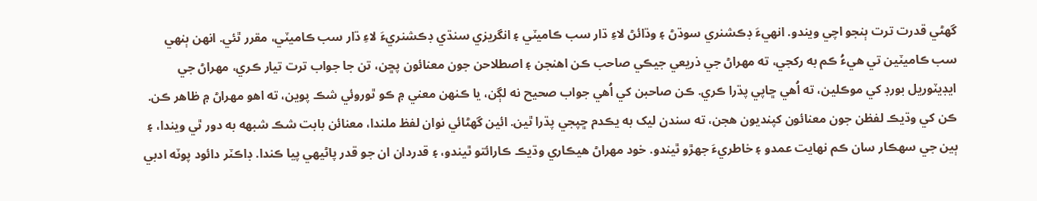گهڻي قدرت ترت ٻنجو اچي ويندو. انهيءَ ڊڪشنري سوڌڻ ۽ وڌائڻ لاءِ ڌار سب ڪاميٽي ۽ انگريزي سنڌي ڊڪشنريءَ لاءِ ڌار سب ڪاميٽي، مقرر ٿئي. انهن ٻنهي سب ڪاميٽين تي هيءُ ڪم به رکجي، ته مهراڻ جي ذريعي جيڪي صاحب ڪن اهنجن ۽ اصطلاحن جون معنائون پڇن، تن جا جواب ترت تيار ڪري، مهراڻ جي ايڊيٽوريل بورڊ کي موڪلين، ته اُهي ڇاپي پڌرا ڪري. ڪن صاحبن کي اُهي جواب صحيح نه لڳن، يا ڪنهن معني ۾ ڪو ٿوروئي شڪ پوين، ته اهو مهراڻ ۾ ظاهر ڪن. ڪن کي وڌيڪ لفظن جون معنائون کپنديون هجن، ته سندن ليک به يڪدم ڇپجي پڌرا ٿين. ائين گهڻائي نوان لفظ ملندا، معنائن بابت شڪ شبهه به دور ٿي ويندا، ۽ ٻين جي سهڪار سان ڪم نهايت عمدو ۽ خاطريءَ جهڙو ٿيندو. خود مهراڻ هيڪاري وڌيڪ ڪارائتو ٿيندو، ۽ قدردان ان جو قدر پاڻيهي پيا ڪندا. ڊاڪٽر دائود پوٽه ادبي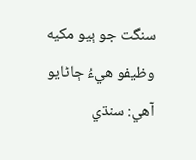سنگت جو ٻيو مکيه وظيفو هيءُ ڄاڻايو آهي: سنڌي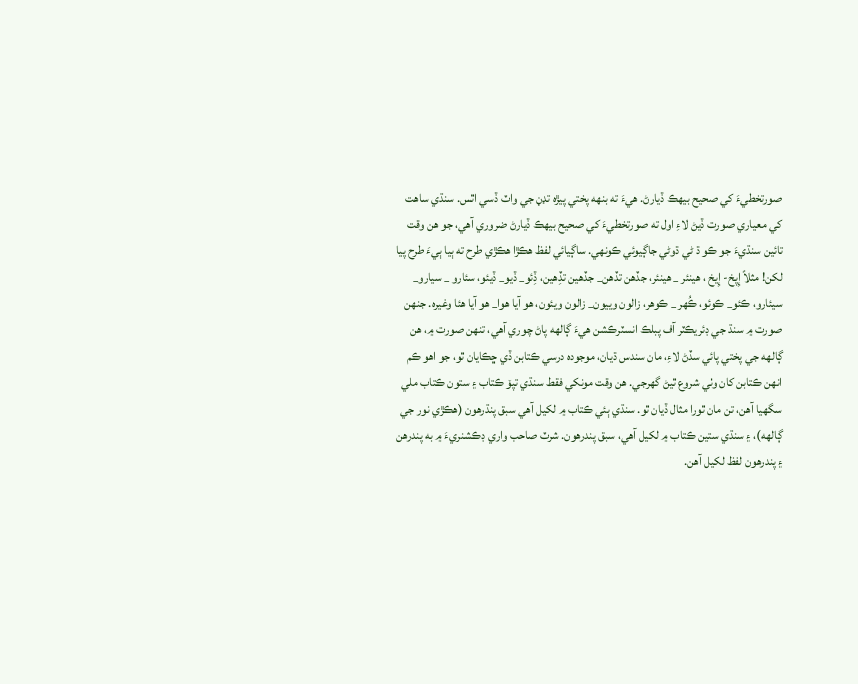صورتخطيءَ کي صحيح بيهڪ ڏيارڻ. هيءَ ته بنهه پختي پيڙه تډڼ جي واٽ ڏسي اٿس. سنڌي ساهت کي معياري صورت ڏيڻ لاءِ اول ته صورتخطيءَ کي صحيح بيهڪ ڏيارڻ ضروري آهي، جو هن وقت تائين سنڌيءَ جو ڪو ڌ ڻي ڌوڻي جاڳيوئي ڪونهي. ساڳيائي لفظ هڪڙا هڪڙي طرح ته ٻيا ٻيءَ طرح پيا لکن! مثلاً إِۑخ- إِیخ ، هينئر _ هينئر، جڏهن تڏهن_ جڏهين تڏِهين، ڏِئو_ ڏيو_ ڏيئو، سئارو _ سيارو_ سيئارو، ڪئو_ ڪوئو، ڪُهر _ ڪوهر، زالون وييون_ زالون ويئون، هو آيا هوا_ هو آيا هئا وغيره. جنهن صورت ۾ سنڌ جي ڊئريڪٽر آف پبلڪ انسٽرڪشن هيءَ ڳالهه پاڻ چوري آهي، تنهن صورت ۾، هن ڳالهه جي پختي پائي سڏڻ لاءِ، مان سندس ڌيان، موجوده درسي ڪتابن ڏي ڇڪايان ٿو، جو اهو ڪم انهن ڪتابن کان وٺي شروع ٿيڻ گهرجي. هن وقت مونکي فقط سنڌي تۑۆ ڪتاب ۽ ستون ڪتاب ملي سگهيا آهن، تن مان ٿورا مثال ڏيان ٿو. سنڌي ٻئي ڪتاب ۾ لکيل آهي سبق پنڌرهون (هڪڙي نور جي ڳالهه)، ۽ سنڌي ستين ڪتاب ۾ لکيل آهي، سبق پندرهون. شرٽ صاحب واري ڊڪشنريءَ ۾ به پندرهن ۽ پندرهون لفظ لکيل آهن.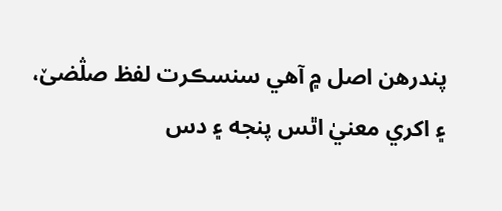پندرهن اصل ۾ آهي سنسڪرت لفظ صڷضێ، ۽ اکري معنيٰ اٿس پنجه ۽ دس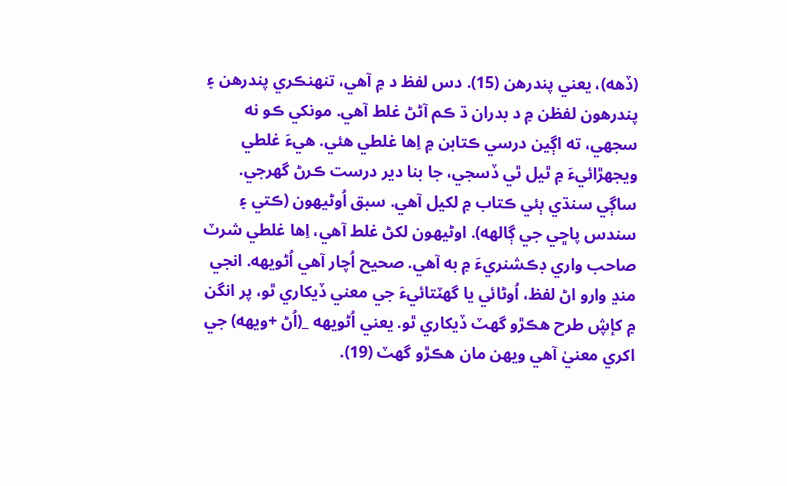(ڏهه)، يعني پندرهن (15). دس لفظ د ۾ آهي، تنهنڪري پندرهن ۽ پندرهون لفظن ۾ د بدران ڌ ڪم آڻڻ غلط آهي. مونکي ڪو نه سجهي، ته اڳين درسي ڪتابن ۾ اِها غلطي هئي. هيءَ غلطي ويجهڙائيءَ ۾ ٿيل ٿي ڏسجي، جا بنا دير درست ڪرڻ گهرجي. ساڳي سنڌي ٻئي ڪتاب ۾ لکيل آهي. سبق اُوڻيهون (ڪتي ۽ سندس پاڇي جي ڳالهه). اوڻيهون لکڻ غلط آهي، اِها غلطي شرٽ صاحب واري ڊڪشنريءَ ۾ به آهي. صحيح اُچار آهي اُڻويهه. انجي منڍ وارو اڻ لفظ، اُوڻائي يا گهٽتائيءَ جي معني ڏيکاري ٿو، پر انگن ۾ كإڜ طرح هڪڙو گهٽ ڏيکاري ٿو. يعني اُڻويهه _(اُڻ +ويهه) جي اکري معنيٰ آهي ويهن مان هڪڙو گهٽ (19).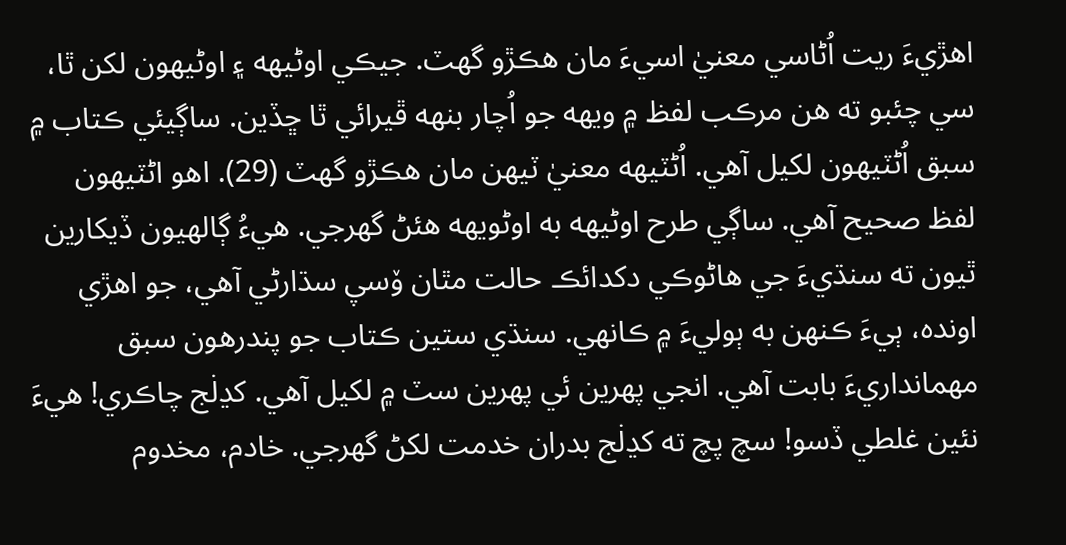اهڙيءَ ريت اُڻاسي معنيٰ اسيءَ مان هڪڙو گهٽ. جيڪي اوڻيهه ۽ اوڻيهون لکن ٿا، سي چئبو ته هن مرڪب لفظ ۾ ويهه جو اُچار بنهه ڦيرائي ٿا ڇڏين. ساڳيئي ڪتاب ۾ سبق اُڻٽيهون لکيل آهي. اُڻٽيهه معنيٰ ٽيهن مان هڪڙو گهٽ (29). اهو اڻٽيهون لفظ صحيح آهي. ساڳي طرح اوڻيهه به اوڻويهه هئڻ گهرجي. هيءُ ڳالهيون ڏيکارين ٿيون ته سنڌيءَ جي هاڻوڪي دکدائڪ حالت مٿان ۆسۑ سڌارڻي آهي، جو اهڙي اونده، ٻيءَ ڪنهن به ٻوليءَ ۾ ڪانهي. سنڌي ستين ڪتاب جو پندرهون سبق مهمانداريءَ بابت آهي. انجي پهرين ئي پهرين سٽ ۾ لکيل آهي. كڍڶج چاڪري! هيءَ نئين غلطي ڏسو! سچ پچ ته كڍڶج بدران خدمت لکڻ گهرجي. خادم، مخدوم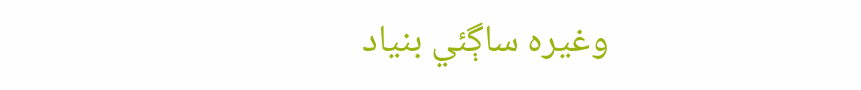وغيره ساڳئي بنياد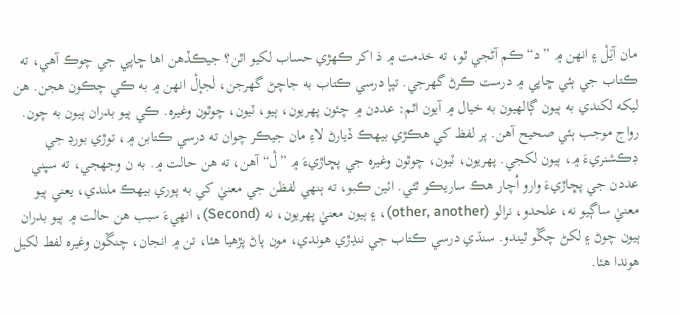مان آێڷ ۽ انهن ۾ ”د“ ڪم آڻجي ٿو، ته خدمت ۾ ذ اکر ڪهڙي حساب لکيو اٿن؟ جيڪڏهن اها ڇاپي جي چوڪ آهي، ته ڪتاب جي ٻئي ڇاپي ۾ درست ڪرڻ گهرجي. تۑإ درسي ڪتاب به جاچڻ گهرجن، ڶجإڷ انهن ۾ به ڪي چڪون هجن. هن ليکه لکندي به ٻيون ڳالهيون به خيال ۾ آيون اٿم: عددن ۾ چئون پهريون، ٻيو، ٽيون، چوٿون وغيره. ڪي ٻيو بدران ٻيون به چون. رواج موجب ٻئي صحيح آهن. پر لفظ کي هڪڙي بيهڪ ڏيارڻ لاءِ مان جيڪر چوان ته درسي ڪتابن ۾، توڙي بورڊ جي ڊڪشنريءَ ۾، ٻيون لکجي. پهريون، ٽيون، چوٿون وغيره جي پڇاڙيءَ ۾ ”ڷ“ آهن، ته هن حالت ۾. به ن وجهجي، ته سڀني عددن جي پڇاڙيءَ وارو اُچار هڪ ساريڪو ٿئي. ائين ڪبو، ته ٻنهي لفظن جي معنيٰ کي به پوري بيهڪ ملندي، يعني ٻيو معنيٰ ساڳيو نه، علحدو، نرالو (other, another)، ۽ ٻيون معنيٰ پهريون، نه (Second)، انهيءَ سبب هن حالت ۾ ٻيو بدران ٻيون چوڻ ۽ لکڻ چڱو ٿيندو. سنڌي درسي ڪتاب جي ننڍڙي هوندي، مون پاڻ پڙهيا هئا، تن ۾ انجان، چنڱون وغيره لفط لکيل هوندا هئا.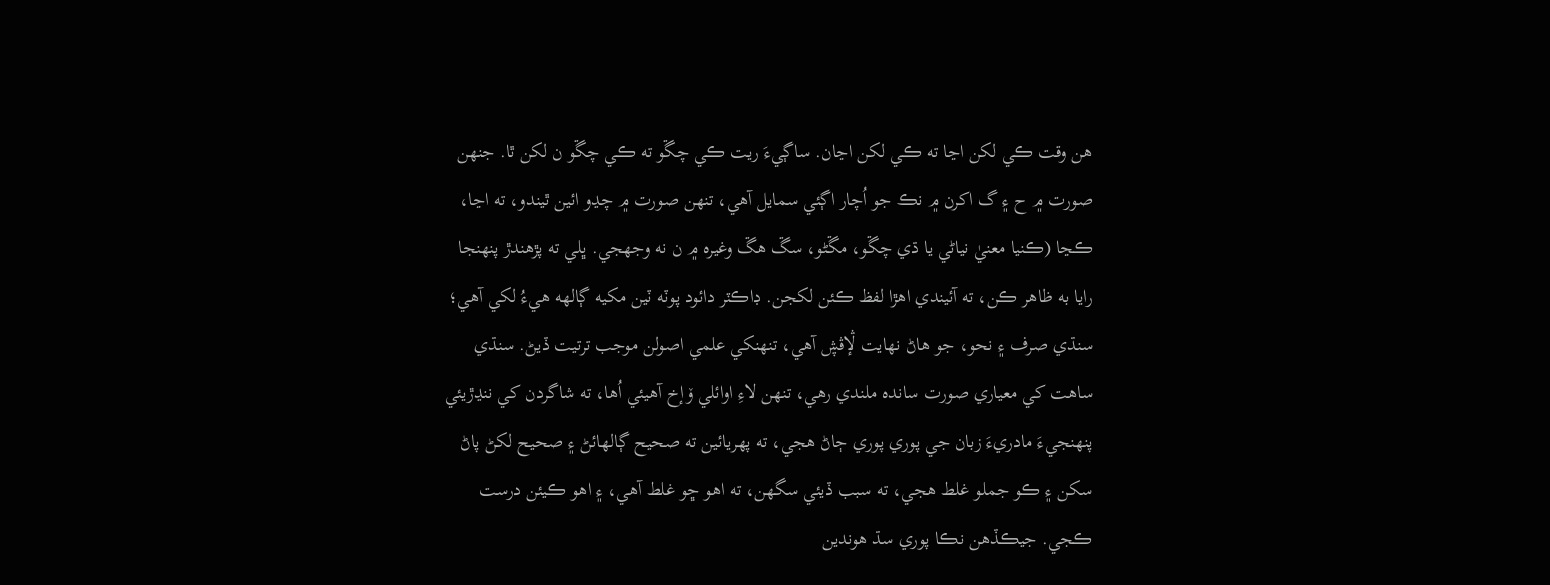هن وقت ڪي لکن اڃا ته ڪي لکن اڃان. ساڳيءَ ريت ڪي چڱو ته ڪي چڱو ن لکن ٿا. جنهن صورت ۾ ح ۽ گ اکرن ۾ نڪ جو اُچار اڳئي سمايل آهي، تنهن صورت ۾ چڍو ائين ٿيندو، ته اڃا، ڪڃا (ڪنيا معنيٰ نياڻي يا ڌي چڱو، مڱڻو، سڱ هڱ وغيره ۾ ن نه وجهجي. ڀلي ته پڙهندڙ پنهنجا رايا به ظاهر ڪن، ته آئيندي اهڙا لفظ ڪئن لکجن. ڊاڪٽر دائود پوٽه ٽين مکيه ڳالهه هيءُ لکي آهي؛ سنڌي صرف ۽ نحو، جو هاڻ نهايت ڷإڤڜ آهي، تنهنکي علمي اصولن موجب ترتيت ڏيڻ. سنڌي ساهت کي معياري صورت سانده ملندي رهي، تنهن لاءِ اوائلي ۆإخ آهيئي اُها، ته شاگردن کي ننڍڙيئي پنهنجيءَ مادريءَ زبان جي پوري پوري ڄاڻ هجي، ته پهريائين ته صحيح ڳالهائڻ ۽ صحيح لکڻ پاڻ سکن ۽ ڪو جملو غلط هجي، ته سبب ڏيئي سگهن، ته اهو ڇو غلط آهي، ۽ اهو ڪيئن درست ڪجي. جيڪڏهن نڪا پوري سڌ هوندين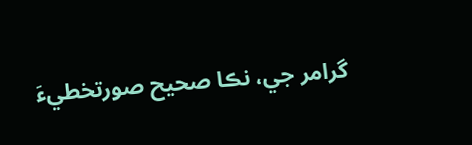گرامر جي، نڪا صحيح صورتخطيءَ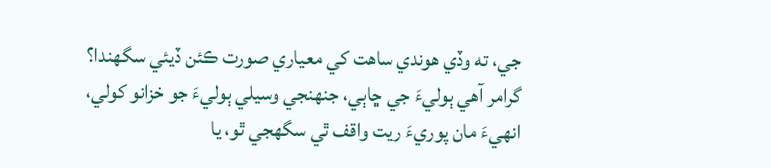جي، ته وڏي هوندي ساهت کي معياري صورت ڪئن ڏيئي سگهندا؟ گرامر آهي ٻوليءَ جي ڇاٻي، جنهنجي وسيلي ٻوليءَ جو خزانو کولي، انهيءَ مان پوريءَ ريت واقف ٿي سگهجي ٿو، يا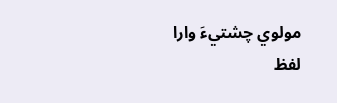مولوي چشتيءَ وارا لفظ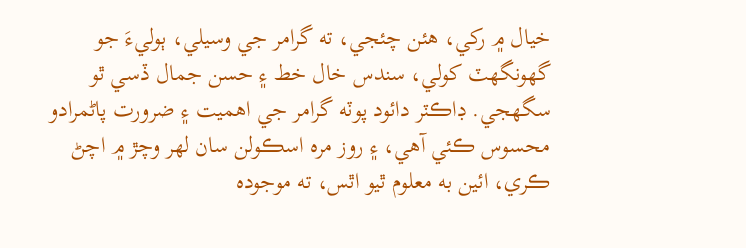خيال ۾ رکي، هئن چئجي، ته گرامر جي وسيلي، ٻوليءَ جو گهونگهٽ کولي، سندس خال خط ۽ حسن جمال ڏسي ٿو سگهجي. ڊاڪٽر دائود پوٽه گرامر جي اهميت ۽ ضرورت پاڻمرادو محسوس ڪئي آهي، ۽ روز مره اسڪولن سان لهر وچڙ ۾ اچڻ ڪري، ائين به معلوم ٿيو اٿس، ته موجوده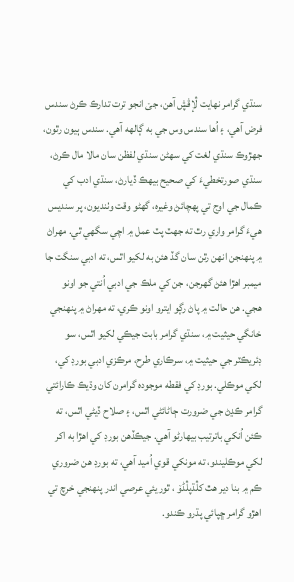سنڌي گرامر نهايت ڷإڤڜ آهن، جێ انجو ترت تدارڪ ڪرڻ سندس فرض آهي، ۽ اُها سندس وس جي به ڳالهه آهي. سندس ٻيون رٿون، جهڙوڪ سنڌي لغت کي سهڻن سنڌي لفظن سان مالا مال ڪرڻ، سنڌي صورتخطيءَ کي صحيح بيهڪ ڏيارڻ، سنڌي ادب کي ڪمال جي اوج تي پهچائڻ وغيره، گهڻو وقت وٺنديون، پر سنديس هيءَ گرامر واري رٿ ته جهٽ پٽ عمل ۾ اچي سگهي ٿي. مهراڻ ۾ پنهنجن انهن رٿن سان گڏ هئن به لکيو اٿس، ته ادبي سنگت جا ميمبر اهڙا هئڻ گهرجن، جن کي ملڪ جي ادبي اُنتي جو اونو هجي. هن حالت ۾ پاڻ رڳو ايترو اونو ڪري، ته مهراڻ ۾ پنهنجي خانگي حيثيت ۾، سنڌي گرامر بابت جيڪي لکيو اٿس، سو ڊئريڪٽر جي حيثيت ۾، سرڪاري طرح، مرڪزي ادبي بورڊ کي، لکي موڪلي. بورڊ کي فقطه موجوده گرامرن کان وڌيڪ ڪارائتي گرامر ڪڍڻ جي ضرورت ڄاڻائڻي اٿس، ۽ صلاح ڏيڻي اٿس، ته ڪئن اُنکي باترتيب بيهارڻو آهي. جيڪڏهن بورڊ کي اهڙا به اکر لکي موڪليندو، ته مونکي قوي اُميد آهي، ته بورڊ هن ضروري ڪم ۾ بنا دير هٿ کڷڌۑڷڈۆ ، ٿوريئي عرصي اندر پنهنجي خرچ تي اهڙو گرامر ڇپائي پڌرو ڪندو.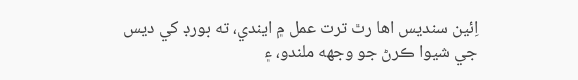اِئين سنديس اها رٿ ترت عمل ۾ ايندي، ته بورڊ کي ديس جي شيوا ڪرڻ جو وجهه ملندو، ۽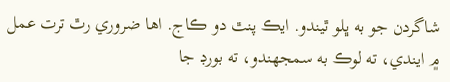شاگردن جو به ڀلو ٿيندو. ايڪ پنٿ دو ڪاج. اها ضروري رٿ ترت عمل ۾ ايندي، ته لوڪ به سمجهندو، ته بورڊ جا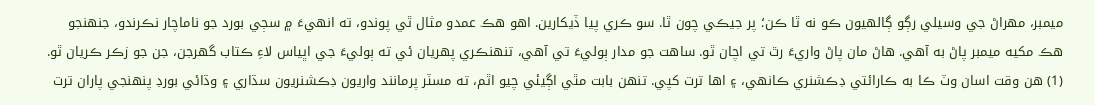ميمبر، مهراڻ جي وسيلي رڳو ڳالهيون ڪو نه ٿا ڪن؛ پر جيڪي چون ٿا. سو ڪري پيا ڏيکارين. اهو هڪ عمدو مثال ٿي پوندو، ته انهيءَ ۾ سڄي بورد جو ناماچار نڪرندو، جنهنجو هڪ مکيه ميمبر پاڻ به آهي. هاڻ مان پاڻ واريءَ رٿ تي اچان ٿو. ساهت جو مدار ٻوليءَ تي آهي، تنهنڪري پهريان ئي ته ٻوليءَ جي اڀياس لاءِ ڪتاب گهرجن، جن جو زڪر ڪريان ٿو. (1) هن وقت اسان وٽ ڪا به ڪارائتي ڊڪشنري ڪانهي، ۽ اها ترت کپي. تنهن بابت مٿي اڳيئي چيو اٿم، ته مسٽر پرمانند واريون ڊڪشنريون سڌاري ۽ وڌائي بورڊ پنهنجي پاران ترت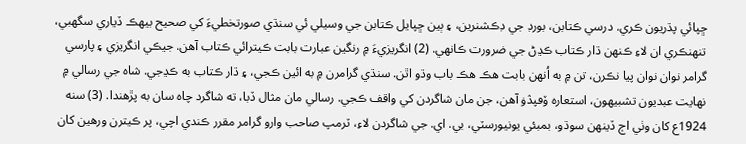ڇپائي پڌريون ڪري. درسي ڪتابن، بورڊ جي ڊڪشنرين، ۽ ٻين ڇپايل ڪتابن جي وسيلي ئي سنڌي صورتخطيءَ کي صحيح بيهڪ ڏياري سگهبي، تنهنڪري ان لاءِ ڪنهن ڌار ڪتاب ڪڍڻ جي ضرورت ڪانهي. (2) انگريزيءَ ۾ رنگين عبارت بابت ڪيترائي ڪتاب آهن. جيڪي انگريزي ۽ پارسي گرامر نوان نوان پيا نڪرن، تن ۾ به اُنهن بابت هڪ هڪ باب وڌو اٿن. سنڌي گرامرن ۾ به ائين ڪجي، ۽ ڌار ڪتاب به ڪڍجي. شاه جي رسالي ۾ نهايت عبديون تشبيهون، استعاره ۆڡۑڎۏ آهن، جن مان شاگردن کي واقف ڪجي. رسالي مان مثال ڏبا، ته شاگرد چاه سان به پڙهندا. (3) سنه 1924ع کان وٺي اڄ ڏينهن سوڌو، بمبئي يونيورسٽي، بي. اي. جي شاگردن لاءِ، ٽرمپ صاحب وارو گرامر مقرر ڪندي اچي، پر ڪيترن ورهين کان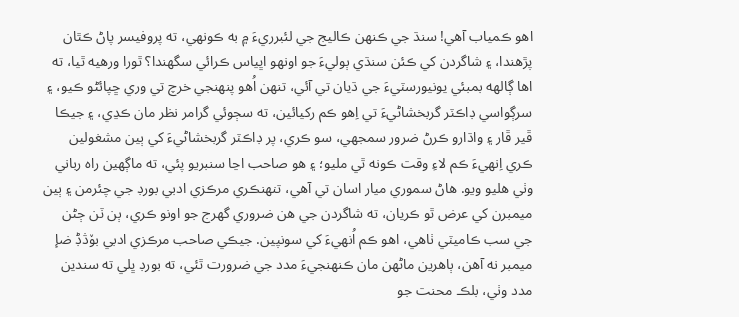اهو ڪمياب آهي! سنڌ جي ڪنهن ڪاليج جي لئبرريءَ ۾ به ڪونهي، ته پروفيسر پاڻ ڪٿان پڙهندا، ۽ شاگردن کي ڪئن سنڌي ٻوليءَ جو اونهو اڀياس ڪرائي سگهندا؟ ٿورا ورهيه ٿيا، ته اها ڳالهه بمبئي يونيورسٽيءَ جي ڌيان تي آئي، تنهن اُهو پنهنجي خرچ تي وري ڇپائڻو ڪيو، ۽ سرڳواسي ڊاڪٽر گربخشاڻيءَ تي اِهو ڪم رکيائين، ته سڄوئي گرامر نظر مان ڪڍي، ۽ جيڪا ڦير ڦار ۽ واڌارو ڪرڻ ضرور سمجهي، سو ڪري، پر ڊاڪٽر گربخشاڻيءَ کي ٻين مشغولين ڪري اِنهيءَ ڪم لاءِ وقت ڪونه ٿي مليو؛ ۽ هو صاحب اڃا سنبريو پئي، ته ماڳهين راه رباني وٺي هليو ويو. هاڻ سموري ميار اسان تي آهي، تنهنڪري مرڪزي ادبي بورڊ جي چئرمن ۽ ٻين ميمبرن کي عرض ٿو ڪريان، ته شاگردن جي هن ضروري گهرج جو اونو ڪري، ٻن ٽن ڄڻن جي سب ڪاميٽي ٺاهي، اهو ڪم اُنهيءَ کي سونپين. جيڪي صاحب مرڪزي ادبي بۆڎڋ ضإ ميمبر نه آهن، ٻاهرين ماڻهن مان ڪنهنجيءَ مدد جي ضرورت ٿئي، ته بورڊ ڀلي ته سندين مدد وٺي، بلڪ محنت جو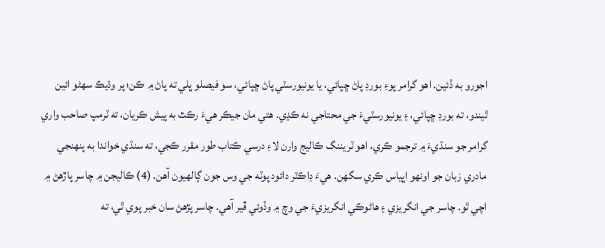اجورو به ڏئين. اهو گرامر پوءِ بورڊ پاڻ ڇپائي، يا يونيورسٽي پاڻ ڇپائي، سو فيصلو ڀلي ته پاڻ ۾ ڪن؛ پر وڌيڪ سهڻو ائين ٿيندو، ته بورڊ ڇپائي، ۽ يونيورسٽيءَ جي محتاجي نه ڪڍي. هتي مان جيڪر هيءَ رڪٿ به پيش ڪريان، ته ٽرمپ صاحب واري گرامر جو سنڌيءَ ۾ ترجمو ڪري، اهو ٽريننگ ڪاليج وارن لاءِ درسي ڪتاب طور مقرر ڪجي، ته سنڌي خواندا به پنهنجي مادري زبان جو اونهو اڀياس ڪري سگهن. هيءَ ڊاڪٽر دائود پوٽه جي وس جون ڳالهيون آهن. (4) ڪاليجن ۾ چاسر پاڙهڻ ۾ اچي ٿو. چاسر جي انگريزي ۽ هاڻوڪي انگريزيءَ جي وچ ۾ وڏوئي ڦير آهي. چاسر پڙهڻ سان خبر پوي ٿي، ته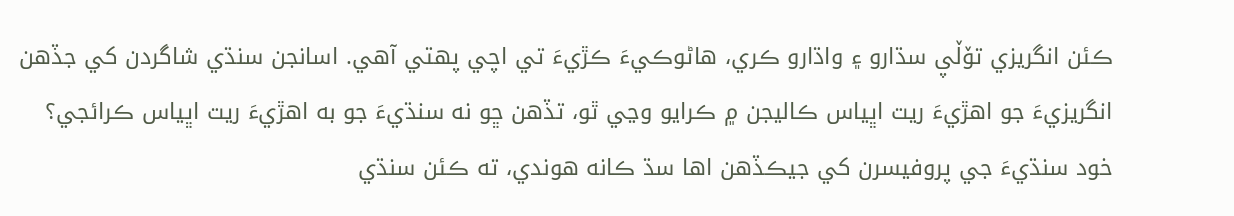ڪئن انگريزي تۆڵۑ سڌارو ۽ واڌارو ڪري، هاڻوڪيءَ ڪڙيءَ تي اچي پهتي آهي. اسانجن سنڌي شاگردن کي جڏهن انگريزيءَ جو اهڙيءَ ريت اڀياس ڪاليجن ۾ ڪرايو وڃي ٿو، تڏهن ڇو نه سنڌيءَ جو به اهڙيءَ ريت اڀياس ڪرائجي؟ خود سنڌيءَ جي پروفيسرن کي جيڪڏهن اها سڌ ڪانه هوندي، ته ڪئن سنڌي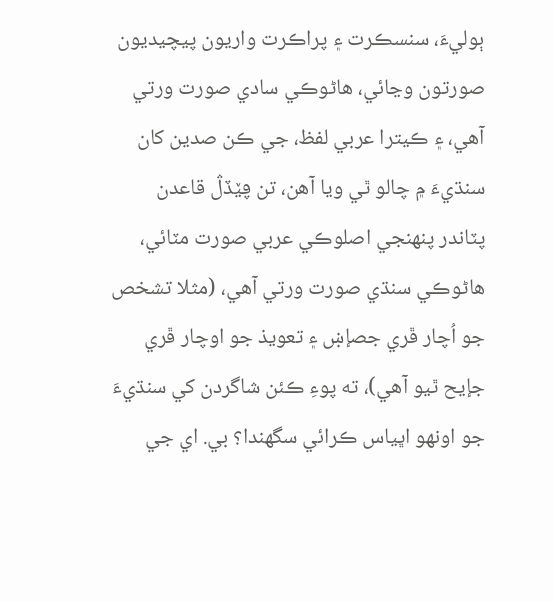ٻوليءَ، سنسڪرت ۽ پراڪرت واريون پيچيديون صورتون وڃائي، هاڻوڪي سادي صورت ورتي آهي، ۽ ڪيترا عربي لفظ، جي ڪن صدين کان سنڌيءَ ۾ چالو ٿي ويا آهن، تن ڥێڏڷ قاعدن پٽاندر پنهنجي اصلوڪي عربي صورت مٽائي، هاڻوڪي سنڌي صورت ورتي آهي، (مثلا تشخص جو اُچار ڦري جصإښ ۽ تعويذ جو اوچار ڦري جإیح ٿيو آهي)، ته پوءِ ڪئن شاگردن کي سنڌيءَ جو اونهو اڀياس ڪرائي سگهندا؟ بي. اي جي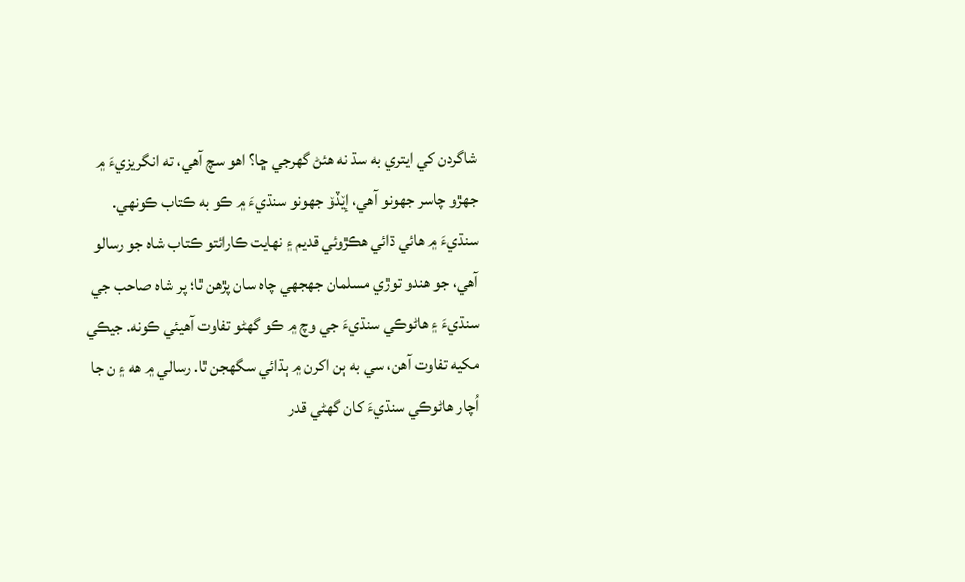شاگردن کي ايتري به سڌ نه هئڻ گهرجي ڇا؟ اهو سچ آهي، ته انگريزيءَ ۾ جهڙو چاسر جهونو آهي، إێڏۆ جهونو سنڌيءَ ۾ ڪو به ڪتاب ڪونهي. سنڌيءَ ۾ هائي ڌائي هڪڙوئي قديم ۽ نهايت ڪارائتو ڪتاب شاه جو رسالو آهي، جو هندو توڙي مسلمان جهجهي چاه سان پڙهن ٿا؛ پر شاه صاحب جي سنڌيءَ ۽ هاڻوڪي سنڌيءَ جي وچ ۾ ڪو گهڻو تفاوت آهيئي ڪونه. جيڪي مکيه تفاوت آهن، سي به ٻن اکرن ۾ ٻڌائي سگهجن ٿا. رسالي ۾ هه ۽ ن جا اُچار هاڻوڪي سنڌيءَ کان گهڻي قدر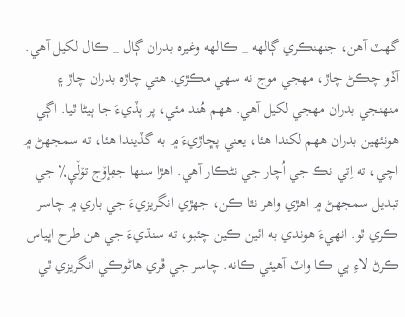گهٽ آهن، جنهنڪري ڳالهه _ ڪالهه وغيره بدران ڳال _ ڪال لکيل آهي. آڏو چڪڻ چاڙ، مهجي موج نه سهي مڪڙي. هتي چاڙه بدران چاڙ ۽ منهنجي بدران مهجي لکيل آهي. ههم هُند مئي، پر ٻڏيءَ جا ٻيڻا ٿيا. اڳي هونئهين بدران ههم لکندا هئا، يعني پڇاڙيءَ ۾ به گڏيندا هئا، ته سمجهڻ ۾ اچي، ته اِتي نڪ جي اُچار جي نڻڪار آهي. اهڙا سنها جڢإۆج تۆڵۑ٪ جي تبديل سمجهڻ ۾ اهڙي واهر نٿا ڪن، جهڙي انگريزيءَ جي باري ۾ چاسر ڪري ٿو. انهيءَ هوندي به ائين ڪين چئبو، ته سنڌيءَ جي هن طرح اڀياس ڪرڻ لاءِ ٻي ڪا واٽ آهيئي ڪانه. چاسر جي ڦري هاڻوڪي انگريزي ٿي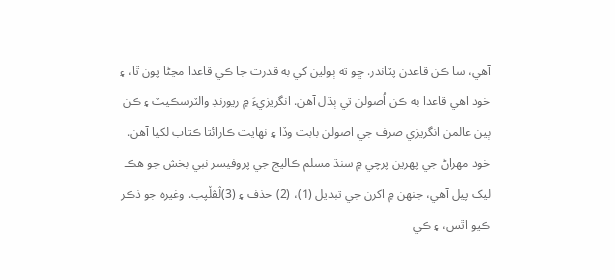آهي، سا ڪن قاعدن پٽاندر. ڇو ته ٻولين کي به قدرت جا ڪي قاعدا مڃڻا پون ٿا، ۽ خود اهي قاعدا به ڪن اُصولن تي ٻڌل آهن. انگريزيءَ ۾ ريورنڊ والٽرسڪيٽ ۽ ڪن ٻين عالمن انگريزي صرف جي اصولن بابت وڏا ۽ نهايت ڪارائتا ڪتاب لکيا آهن. خود مهراڻ جي پهرين پرچي ۾ سنڌ مسلم ڪاليج جي پروفيسر نبي بخش جو هڪ ليک پيل آهي، جنهن ۾ اکرن جي تبديل (1)، (2) حذف ۽ (3)ڷڤڵۑب. وغيره جو ذڪر ڪيو اٿس، ۽ ڪي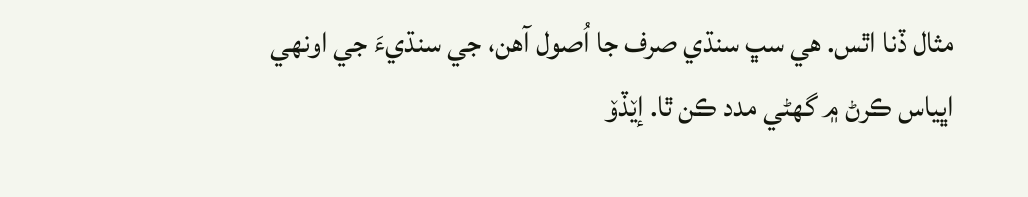مثال ڏنا اٿس. هي سڀ سنڌي صرف جا اُصول آهن، جي سنڌيءَ جي اونهي اڀياس ڪرڻ ۾ گهڻي مدد ڪن ٿا. إێڏۆ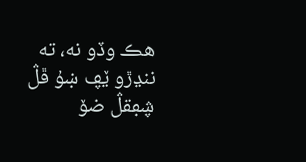هڪ وڏو نه، ته ننڍڙو ێڥ ښۇ ڦڷ ڜڢقڷ ضۆ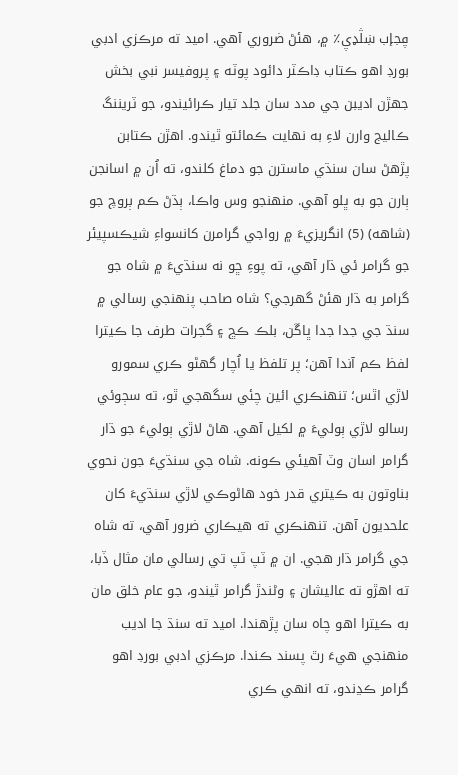ڥجإب ښڷډۑ٪ ۾، هئڻ ضروري آهي. اميد ته مرڪزي ادبي بورڊ اهو ڪتاب ڊاڪٽر دائود پوٽه ۽ پروفيسر نبي بخش جهڙن اديبن جي مدد سان جلد تيار ڪرائيندو، جو ٽريننگ ڪاليج وارن لاءِ به نهايت ڪمائتو ٿيندو. اهڙن ڪتابن پڙهڻ سان سنڌي ماسترن جو دماغ کلندو، ته اُن ۾ اسانجن ٻارن جو به ڀلو آهي. منهنجو وس واڪا، ٻڌڻ ڪم ٻروچ جو (شاهه) (5) انگريزيءَ ۾ رواجي گرامرن کانسواءِ شيڪسپيئر جو گرامر ئي ڌار آهي، ته پوءِ ڇو نه سنڌيءَ ۾ شاه جو گرامر به ڌار هئڻ گهرجي؟ شاه صاحب پنهنجي رسالي ۾ سنڌ جي جدا جدا ڀاڱن، بلڪ ڪڇ ۽ گجرات طرف جا ڪيترا لفظ ڪم آندا آهن؛ پر تلفظ يا اُچار گهڻو ڪري سمورو لاڙي اٿس؛ تنهنڪري ائين چئي سگهجي ٿو، ته سڄوئي رسالو لاڙي ٻوليءَ ۾ لکيل آهي. هاڻ لاڙي ٻوليءَ جو ڌار گرامر اسان وٽ آهيئي ڪونه. شاه جي سنڌيءَ جون نحوي بناوتون به ڪيتري قدر خود هاڻوڪي لاڙي سنڌيءَ کان علحديون آهن. تنهنڪري ته هيڪاري ضرور آهي، ته شاه جي گرامر ڌار هجي. ان ۾ ٽپ ٽپ تي رسالي مان مثال ڏبا، ته اهڙو ته عاليشان ۽ وڻندڙ گرامر ٿيندو، جو عام خلق مان به ڪيترا اهو چاه سان پڙهندا. اميد ته سنڌ جا اديب منهنجي هيءَ رٿ پسند ڪندا. مرڪزي ادبي بورڊ اهو گرامر ڪڍندو، ته انهي ڪري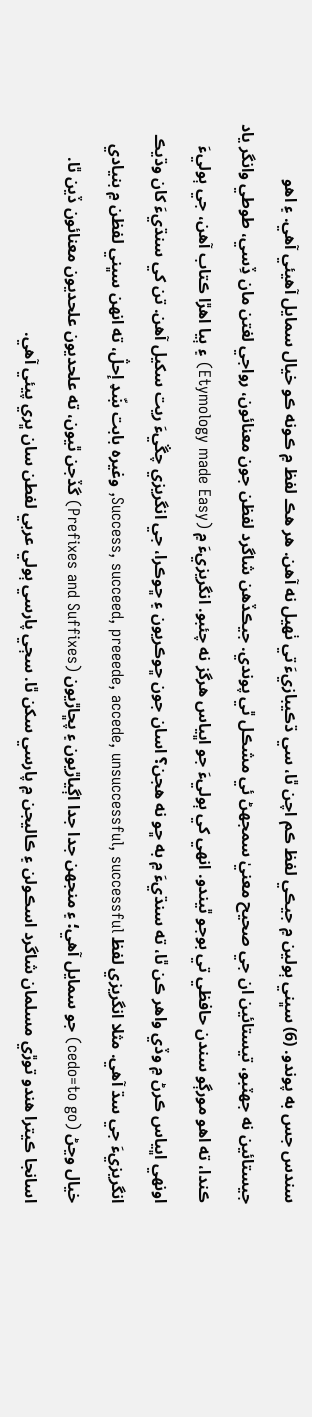سندس جس به پوندو. (6) سڀني ٻولين ۾ جيڪي لفظ ڪم اچن ٿا، سي ڌڪيبازيءَ تي ٺهيل نه آهن. هر هڪ لفظ ۾ ڪونه ڪو خيال سمايل آهيئي آهي. ۽ اهو جيستائين نه جهٽبو، تيستائين ان جي صحيح معنيٰ سمجهڻ ئي مشڪل ٿي پوندي. جيڪڏهن شاگرد لفظن جون معنائون، رواجي لغتن مان ڏِسي، طوطي وانگر ياد ڪندا، ته اهو مورڳو سندن حافظي تي بوجو ٿيندو. انهي کي ٻوليءَ جو اڀياس هرگز نه چئبو. انگريزيءَ ۾ (Etymology made Easy) ۽ ٻيا اهڙا ڪتاب آهن، جي ٻوليءَ اونهي اڀياس ڪرڻ ۾ وڏي واهر ڪن ٿا، ته سنڌيءَ ۾ به ڇو نه هجن؟ اسان جون ڇوڪريون ۽ ڇوڪرا، جي انگريزي چڱيءَ ريت سکيل آهن. تن کي سنڌيءَ کان وڌيڪ انگريزيءَ جي سڌ آهي. مثلا انگريزي لفظ Success, succeed, preeede, accede, unsuccessful, successful, وغيره بابت ښّډ إحڷ، ته انهن سڀني لفظن ۾ بنيادي خيال وڃڻ (cedo=to go) جو سمايل آهي؛ ۽ منجهن جدا جدا اڳياڙيون ۽ پڇاڙيون (Prefixes and Suffixes) گڏجن ٿيون، ته علحديون علحديون معنائون ڏين ٿا. اسانجا ڪيترا هندو توڙي مسلمان شاگرد اسڪولن ۽ ڪاليجن ۾ پارسي سکن ٿا. سڄي پارسي ٻولي عربي لفطن سان ڀري پيئي آهي.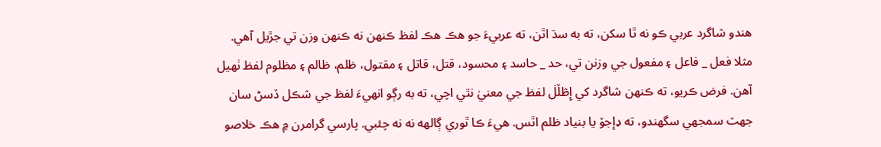هندو شاگرد عربي ڪو نه ٿا سکن، ته به سڌ اٿن، ته عربيءَ جو هڪ هڪ لفظ ڪنهن نه ڪنهن وزن تي جڙيل آهي. مثلا فعل _ فاعل ۽ مفعول جي وزنن تي، حد _ حاسد ۽ محسود، قتل، قاتل ۽ مقتول، ظلم، ظالم ۽ مظلوم لفظ ٺهيل آهن. فرض ڪريو، ته ڪنهن شاگرد کي إِڟڵڶ لفظ جي معنيٰ نٿي اچي، ته به رڳو انهيءَ لفظ جي شڪل ڏسڻ سان جهٽ سمجهي سگهندو، ته ډإجۆ يا بنياد ظلم اٿس. هيءَ ڪا ٿوري ڳالهه نه نه چئبي. پارسي گرامرن ۾ هڪ خلاصو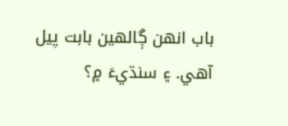باب انهن ڳالهين بابت پيل آهي. ۽ سنڌيءَ ۾؟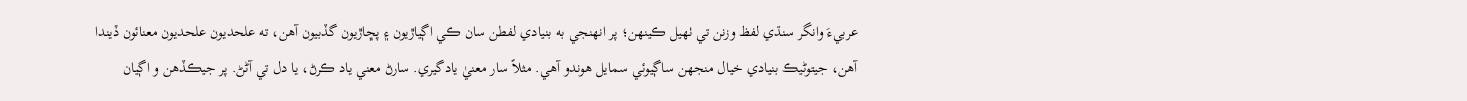عربيءَ وانگر سنڌي لفظ وزنن تي ٺهيل ڪينهن؛ پر انهنجي به بنيادي لفطن سان ڪي اڳياڙيون ۽ پڇاڙيون گڏبيون آهن، ته علحديون علحديون معنائون ڏيندا آهن، جيتوڻيڪ بنيادي خيال منجهن ساڳيوئي سمايل هوندو آهي. مثلاً سار معنيٰ يادگيري. سارڻ معني ياد ڪرڻ، يا دل تي آڻڻ. پر جيڪڏهن و اڳيان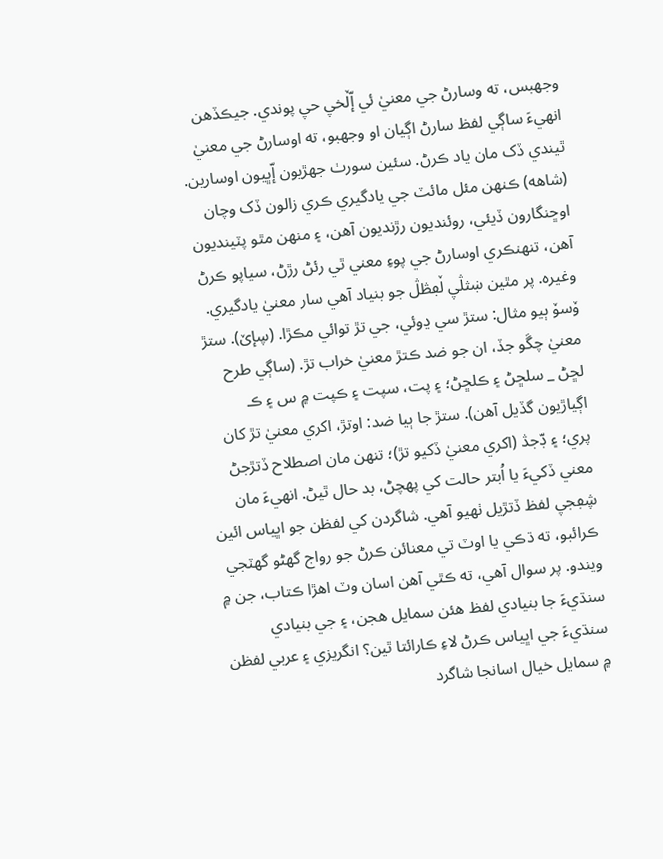وجهبس، ته وسارڻ جي معنيٰ ئي إّڵخۑ حۑ پوندي. جيڪڏهن انهيءَ ساڳي لفظ سارڻ اڳيان او وجهبو، ته اوسارڻ جي معنيٰ ٿيندي ڏک مان ياد ڪرڻ. سئين سورٺ جهڙيون إّڀيون اوسارين. (شاهه) ڪنهن مئل مائٽ جي يادگيري ڪري زالون ڏک وچان اوڇنگارون ڏيئي، روئنديون رڙنديون آهن، ۽ منهن مٿو پٽينديون آهن، تنهنڪري اوسارڻ جي پوءِ معني ٿي رئڻ رڙڻ، سياپو ڪرڻ وغيره. پر مٿين ښثڷۑ ڵڢڟڷ جو بنياد آهي سار معنيٰ يادگيري. ۆسۆ ٻيو مثال: ستڙ سي ڍوئي، جي تڙ توائي مڪڙا. (ڛإێ). ستڙ معنيٰ چڱو جڏ، ان جو ضد ڪتڙ معنيٰ خراب تڙ. (ساڳي طرح لڇڻ _ سلڇڻ ۽ ڪلڇڻ؛ ۽ پت، سپت ۽ ڪپت ۾ س ۽ ڪ اڳياڙيون گڏيل آهن). ستڙ جا ٻيا ضد: اوتڙ، اکري معنيٰ تڙ کان پري؛ ۽ ڊّجڎ (اکري معنيٰ ڏکيو تڙ)؛ تنهن مان اصطلاح ڏتڙجڻ معني ڏکيءَ يا اُبتر حالت کي پهچڻ، بد حال ٿيڻ. انهيءَ مان ڜڢجۑ لفظ ڏتڙيل ٺهيو آهي. شاگردن کي لفظن جو اڀياس ائين ڪرائبو، ته ڌڪي يا اوٽ تي معنائن ڪرڻ جو رواج گهڻو گهٽجي ويندو. پر سوال آهي، ته ڪٿي آهن اسان وٽ اهڙا ڪتاب، جن ۾ سنڌيءَ جا بنيادي لفظ هئن سمايل هجن، ۽ جي بنيادي سنڌيءَ جي اڀياس ڪرڻ لاءِ ڪارائتا ٿين؟ انگريزي ۽ عربي لفظن ۾ سمايل خيال اسانجا شاگرد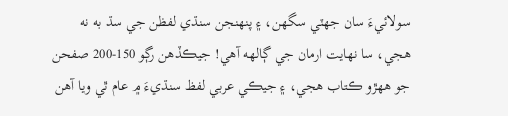سولائيءَ سان جهٽي سگهن، ۽ پنهنجن سنڌي لفظن جي سڌ به نه هجي، سا نهايت ارمان جي ڳالهه آهي! جيڪڏهن رڳو 150-200 صفحن جو ههڙو ڪتاب هجي، ۽ جيڪي عربي لفظ سنڌيءَ ۾ عام ٿي ويا آهن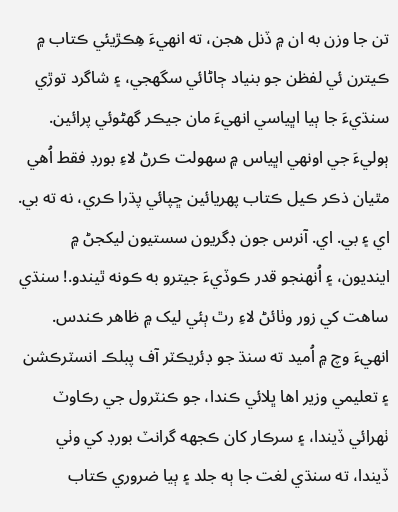تن جا وزن به ان ۾ ڏنل هجن، ته انهيءَ هِڪڙيئي ڪتاب ۾ ڪيترن ئي لفظن جو بنياد ڄاڻائي سگهجي، ۽ شاگرد توڙي سنڌيءَ جا ٻيا اڀياسي انهيءَ مان جيڪر گهڻوئي پرائين. ٻوليءَ جي اونهي اڀياس ۾ سهولت ڪرڻ لاءِ بورڊ فقط اُهي مٿيان ذڪر ڪيل ڪتاب پهريائين ڇپائي پڌرا ڪري، نه ته بي. اي ۽ بي. اي. آنرس جون ڊگريون سستيون ليکجڻ ۾ اينديون، ۽ اُنهنجو قدر ڪوڏيءَ جيترو به ڪونه ٿيندو.! سنڌي ساهت کي زور وٺائڻ لاءِ رٿ ٻئي ليک ۾ ظاهر ڪندس. انهيءَ وچ ۾ اُميد ته سنڌ جو ڊئريڪٽر آف پبلڪ انسٽرڪشن ۽ تعليمي وزير اها ڀلائي ڪندا، جو ڪنٽرول جي رڪاوٽ ٺهرائي ڏيندا، ۽ سرڪار کان ڪجهه گرانٽ بورڊ کي وٺي ڏيندا، ته سنڌي لغت جا ٻه جلد ۽ ٻيا ضروري ڪتاب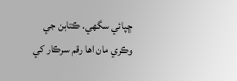ڇپائي سگهي. ڪتابن جي وڪري مان اها رقم سرڪار کي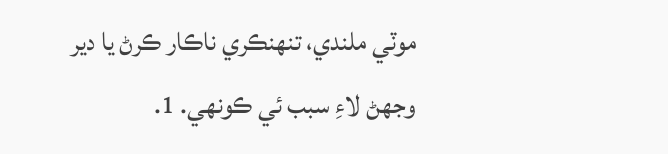موٽي ملندي، تنهنڪري ناڪار ڪرڻ يا دير وجهڻ لاءِ سبب ئي ڪونهي. 1.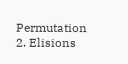Permutation 2. Elisions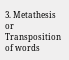3. Metathesis or Transposition of words